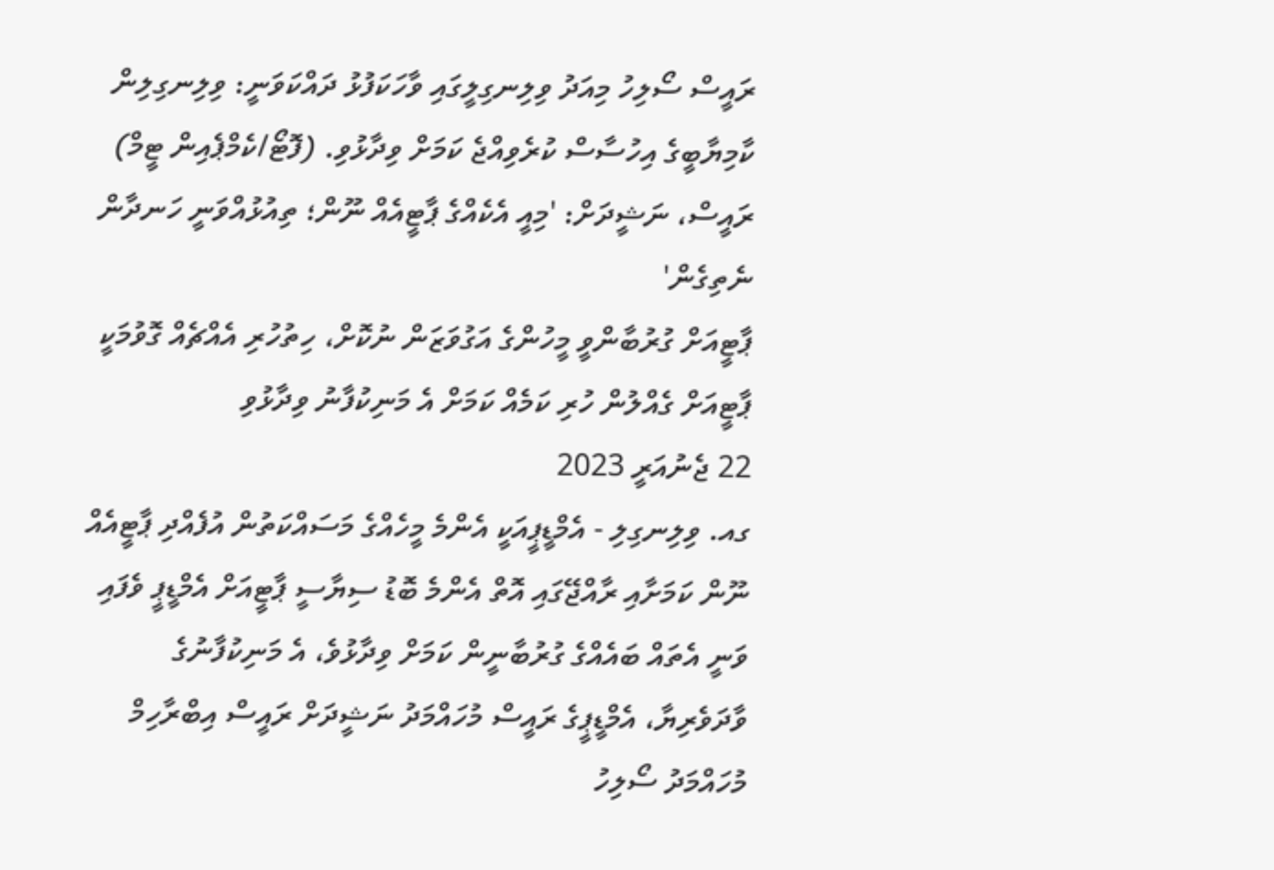ރައީސް ސޯލިހު މިއަދު ވިލިނގިލީގައި ވާހަކަފުޅު ދައްކަވަނީ: ވިލިނގިލިން ކާމިޔާބީގެ އިހުސާސް ކުރެވިއްޖެ ކަމަށް ވިދާޅުވި. (ފޮޓޯ/ކެމްޕެއިން ޓީމް)
ރައީސް، ނަޝީދަށް: 'މިއީ އެކެއްގެ ޕާޓީއެއް ނޫން؛ ތިއުޅުއްވަނީ ހަނދާން ނެތިގެން'
ޕާޓީއަށް ގުރުބާންވީ މީހުންގެ އަގުވަޒަން ނުކޮށް، ހިތުހުރި އެއްޗެއް ގޮވުމަކީ ޕާޓީއަށް ގެއްލުން ހުރި ކަމެއް ކަމަށް އެ މަނިކުފާނު ވިދާޅުވި
22 ޖެނުއަރީ 2023
ގއ. ވިލިނގިލި - އެމްޑީޕީއަކީ އެންމެ މީހެއްގެ މަސައްކަތުން އުފެއްދި ޕާޓީއެއް ނޫން ކަމަށާއި ރާއްޖޭގައި އޮތް އެންމެ ބޮޑު ސިޔާސީ ޕާޓީއަށް އެމްޑީޕީ ވެފައި ވަނީ އެތައް ބައެއްގެ ގުރުބާނީން ކަމަށް ވިދާޅުވެ، އެ މަނިކުފާނުގެ ވާދަވެރިޔާ، އެމްޑީޕީގެ ރައީސް މުހައްމަދު ނަޝީދަށް ރައީސް އިބްރާހިމް މުހައްމަދު ސޯލިހު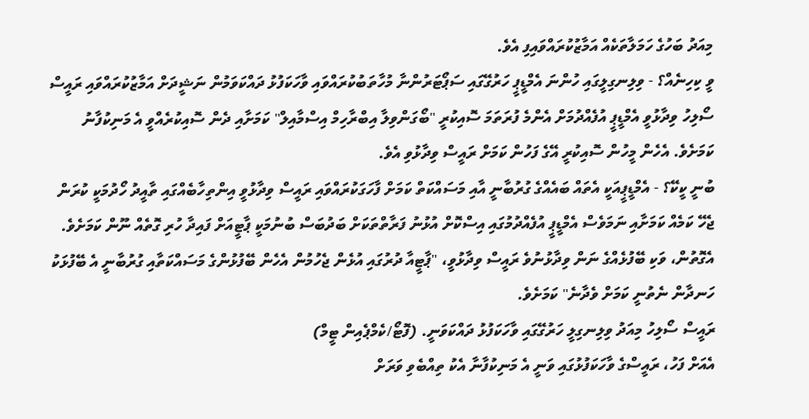މިއަދު ބަހުގެ ހަމަލާތަކެއް އަމާޒުކުރައްވައިފި އެވެ.
ވީ ކިހިނެއް؟ - ވިލިނގިލީގައި ހުންނަ އެމްޑީޕީ ހަރުގޭގައި ސަޕޯޓަރުންނާ މުހާތަބުކުރައްވައި ވާހަކަފުޅު ދައްކަވަމުން ނަޝީދަށް އަމާޒުކުރައްވައި ރައީސް ސޯލިހު ވިދާޅުވީ އެމްޑީޕީ އުފެއްދުމަށް އެންމެ ފުރަތަމަ ސޮއިކުރީ "ބޯގަންވިލާ އިބްރާހިމް އިސްމާއިލް" ކަމަށާއި ދެން ސޮއިކުރެއްވީ އެ މަނިކުފާނު ކަމަށެވެ. އެހެން މީހުން ސޮއިކުރީ އޭގެ ފަހުން ކަމަށް ރައީސް ވިދާޅުވި އެވެ.
ބުނީ ކީކޭ؟ - އެމްޑީޕީއަކީ އެތައް ބައެއްގެ ގުރުބާނީ އާއި މަސައްކަތް ކަމަށް ފާހަގަކުރައްވައި ރައީސް ވިދާޅުވީ އިންތިހާބެއްގައި ތާއީދު ހޯދުމަކީ ކުރަން ޖެހޭ ކަމެއް ކަމަށާއި ނަމަވެސް އެމްޑީޕީ އުފެއްދުމުގައި އިސްކޮށް އުޅުނު ފަރާތްތަކަށް ބަދުބަސް ބުނުމަކީ ޕާޓީއަށް ފައިދާ ހުރި ގޮތެއް ނޫން ކަމަށެވެ. އެގޮތުން، ވަކި ބޭފުޅެއްގެ ނަން ވިދާޅުނުވެ ރައީސް ވިދާޅުވީ، "ޕާޓީއާ ދުރުގައި އުޅެން ޖެހުމުން އެހެން ބޭފުޅުންގެ މަސައްކަތާއި ގުރުބާނީ އެ ބޭފުޅަކު ހަނދާން ނެތުނީ ކަމަށް ވެދާނެ" ކަމަށެވެ.
ރައީސް ސޯލިހު މިއަދު ވިލިނގިލީ ހަރުގޭގައި ވާހަކަފުޅު ދައްކަވަނީ. (ފޮޓޯ/ކެމްޕެއިން ޓީމް)
އެއަށް ފަހު، ރައީސްގެ ވާހަކަފުޅުގައި ވަނީ އެ މަނިކުފާނާ އެކު ތިއްބެވި ވަރަށް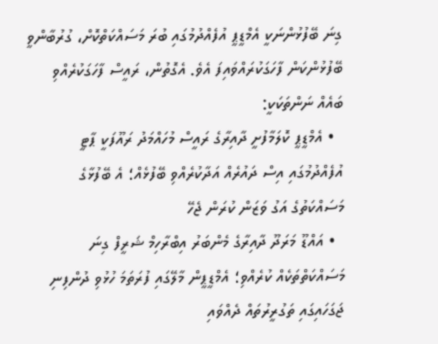ގިނަ ބޭފުޅުންނަކީ އެމްޑީޕީ އުފެއްދުމުގައި ބުރަ މަސައްކަތްކޮށް، ގުރުބާންވީ ބޭފުޅުންކަން ފާހަގަކުރައްވައިފަ އެވެ. އެގޮތުން، ރައީސް ފާހަގަކުރެއްވި ބައެއް ނަންތަކަކީ:
  • އެމްޑީޕީ ކޮލަމާފުށީ ދާއިރާގެ ރައީސް މުހައްމަދު ރައޫފަކީ ޕާޓީ އުފެއްދުމުގައި އިސް ދައުރެއް އަދާކުރެއްވި ބޭފުޅެއް؛ އެ ބޭފުޅާގެ މަސައްކަތުގެ އަގު ވަޒަން ކުރަން ޖެހޭ
  • އައްޑޫ މަރަދޫ ދާއިރާގެ މެންބަރު އިބްރާހިމް ޝަރީފް ގިނަ މަސައްކަތްތަކެއް ކުރެއްވި؛ އެމްޑީޕީން މާލޭގައި ފުރަތަމަ ހުޅުވި ދުންފިނި ޖަގަހައިގައި ތަގުރީރުތައް ދެއްވައި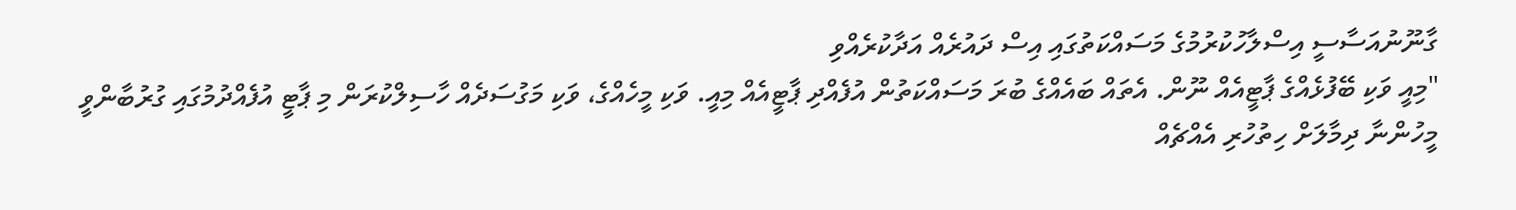ގާނޫނުއަސާސީ އިސްލާހުކުރުމުގެ މަސައްކަތުގައި އިސް ދައުރެއް އަދާކުރެއްވި
"މިއީ ވަކި ބޭފުޅެއްގެ ޕާޓީއެއް ނޫން. އެތައް ބައެއްގެ ބުރަ މަސައްކަތުން އުފެއްދި ޕާޓީއެއް މިއީ. ވަކި މީހެއްގެ، ވަކި މަގުސަދެއް ހާސިލްކުރަން މި ޕާޓީ އުފެއްދުމުގައި ގުރުބާންވީ މީހުންނާ ދިމާލަށް ހިތުހުރި އެއްޗެއް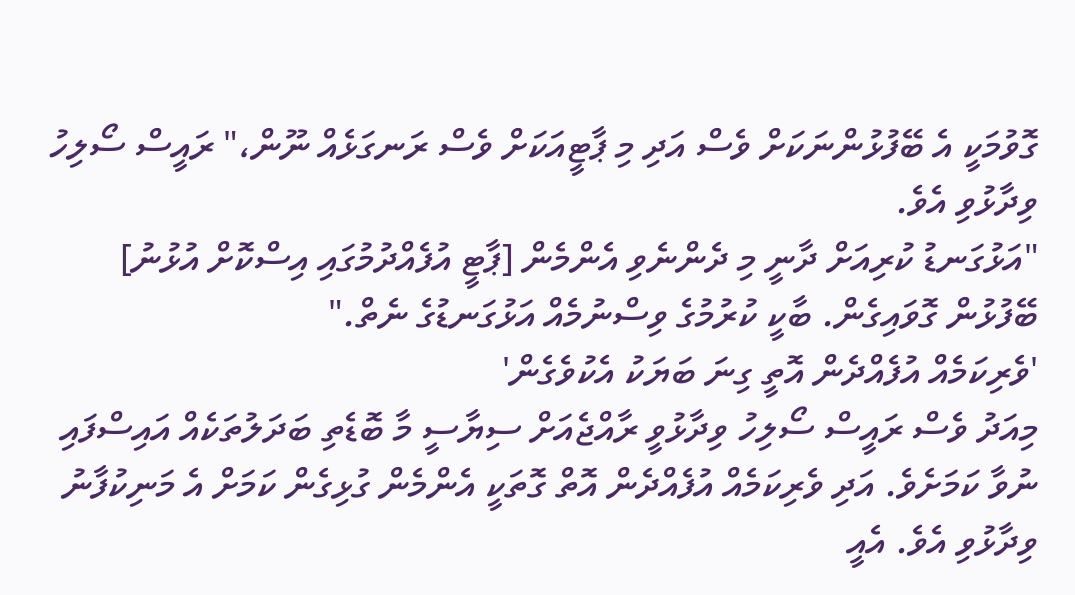ގޮވުމަކީ އެ ބޭފުޅުންނަކަށް ވެސް އަދި މި ޕާޓީއަކަށް ވެސް ރަނގަޅެއް ނޫން،" ރައީސް ސޯލިހު ވިދާޅުވި އެވެ.
"އަޅުގަނޑު ކުރިއަށް ދާނީ މި ދެންނެވި އެންމެން [ޕާޓީ އުފެއްދުމުގައި އިސްކޮށް އުޅުނު] ބޭފުޅުން ގޮވައިގެން. ބާކީ ކުރުމުގެ ވިސްނުމެއް އަޅުގަނޑުގެ ނެތް."
'ވެރިކަމެއް އުފެއްދެން އޮތީ ގިނަ ބަޔަކު އެކުވެގެން'
މިއަދު ވެސް ރައީސް ސޯލިހު ވިދާޅުވީ ރާއްޖެއަށް ސިޔާސީ މާ ބޮޑެތި ބަދަލުތަކެއް އައިސްފައި ނުވާ ކަމަށެވެ. އަދި ވެރިކަމެއް އުފެއްދެން އޮތް ގޮތަކީ އެންމެން ގުޅިގެން ކަމަށް އެ މަނިކުފާނު ވިދާޅުވި އެވެ. އެއީ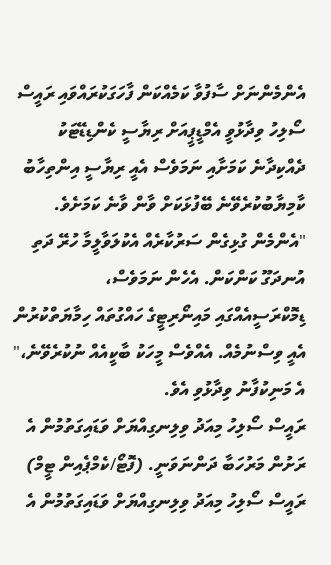އެންމެންނަށް ސާފުވާ ކަމެއްކަން ފާހަގަކުރައްވައި ރައީސް ސޯލިހު ވިދާޅުވީ އެމްޑީޕީއަށް ރިޔާސީ ކެންޑިޑޭޓަކު ދެއްކިދާނެ ކަމަށާއި ނަމަވެސް އެއީ ރިޔާސީ އިންތިހާބު ކާމިޔާބުކުރެވޭނެ ބޭފުޅަކަށް ވާން ވާނެ ކަމަށެވެ.
"އެންމެން ގުޅިގެން ސަރުކާރެއް އެކުލަވާލީމާ ހުރޭ ދަތި އުނދަގޫ ކަންކަން. އެހެން ނަމަވެސް، ޑިމޮކްރަސީއެއްގައި މައިނޯރިޓީގެ ހައްގުތައް ހިމާޔަތްކުރުން އެއީ ވިސްނުމެއް. އެއްވެސް މީހަކު ބާކީއެއް ނުކުރެވޭނެ،" އެ މަނިކުފާނު ވިދާޅުވި އެވެ.
ރައީސް ސޯލިހު މިއަދު ވިލިނގިއްޔަށް ވަޑައިގަތުމުން އެ ރަށުން މަރުހަބާ ދަންނަވަނީ. (ފޮޓޯ/ކެމްޕެއިން ޓީމް)
ރައީސް ސޯލިހު މިއަދު ވިލިނގިއްޔަށް ވަޑައިގަތުމުން އެ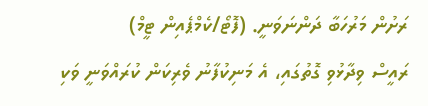ރަށުން މަރުހަބާ ދަންނަވަނީ. (ފޮޓޯ/ކެމްޕެއިން ޓީމް)
ރައީސް ވިދާޅުވި ގޮތުގައި، އެ މަނިކުފާނު ވެރިކަން ކުރައްވަނީ ވަކި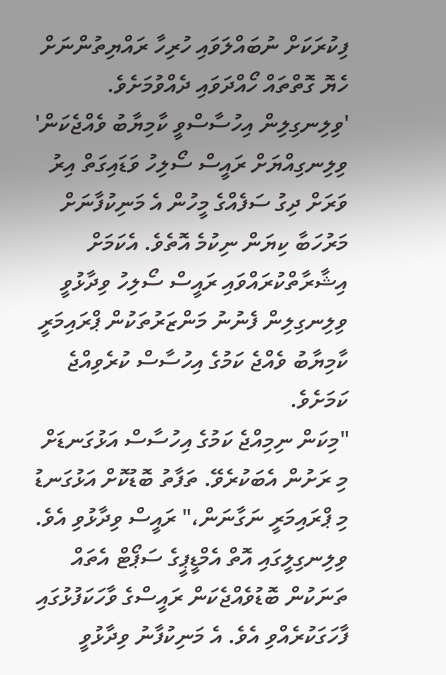ފިކުރަކަށް ނުބައްލަވައި ހުރިހާ ރައްޔިތުންނަށް ހެޔޮ ގޮތްތައް ހޯއްދަވައި ދެއްވުމަށެވެ.
'ވިލިނގިލިން އިހުސާސްވީ ކާމިޔާބު ވެއްޖެކަން'
ވިލިނގިއްޔަށް ރައީސް ސޯލިހު ވަޑައިގަތް އިރު ވަރަށް ދިގު ސަފެއްގެ މީހުން އެ މަނިކުފާނަށް މަރުހަބާ ކިޔަން ނިކުމެ އޮތެވެ. އެކަމަށް އިޝާރާތްކުރައްވައި ރައީސް ސޯލިހު ވިދާޅުވީ ވިލިނގިލިން ފެނުނު މަންޒަރުތަކުން ޕްރައިމަރީ ކާމިޔާބު ވެއްޖެ ކަމުގެ އިހުސާސް ކުރެވިއްޖެ ކަމަށެވެ.
"މިކަން ނިމިއްޖެ ކަމުގެ އިހުސާސް އަޅުގަނޑަށް މި ރަށުން އެބަކުރެވޭ. ތަފާތު ބޮޑުކޮށް އަޅުގަނޑު މި ޕްރައިމަރީ ނަގާނަން،" ރައީސް ވިދާޅުވި އެވެ.
ވިލިނގިލީގައި އޮތް އެމްޑީޕީގެ ސަޕޯޓް އެތައް ތަނަކުން ބޮޑުވެއްޖެކަން ރައީސްގެ ވާހަކަފުޅުގައި ފާހަގަކުރެއްވި އެވެ. އެ މަނިކުފާނު ވިދާޅުވީ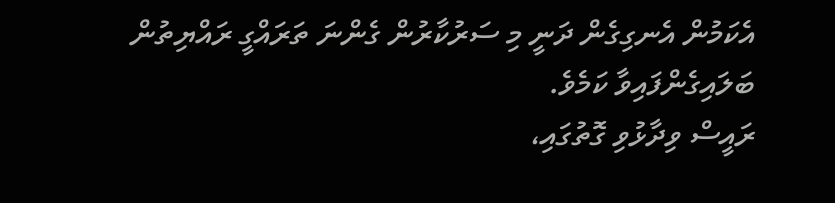އެކަމުން އެނގިގެން ދަނީ މި ސަރުކާރުން ގެންނަ ތަރައްގީ ރައްޔިތުން ބަލައިގެންފައިވާ ކަމެވެ.
ރައީސް ވިދާޅުވި ގޮތުގައި،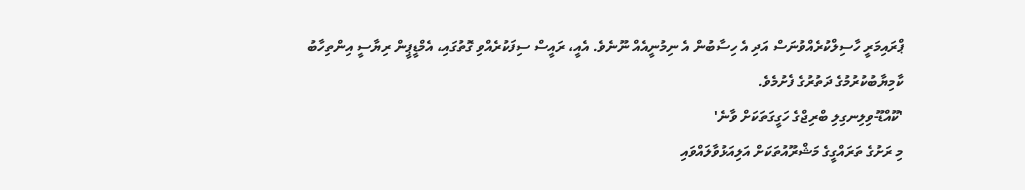ޕްރައިމަރީ ހާސިލްކުރެއްވުނަސް އަދި އެ ހިސާބުން އެ ނިމުނީއެއް ނޫނެވެ. އެއީ، ރައީސް ސިފަކުރެއްވި ގޮތުގައި، އެމްޑީޕީން ރިޔާސީ އިންތިހާބު ކާމިޔާބުކުރުމުގެ ދަތުރުގެ ފެށުމެވެ.
'ކޫއްޑޫ-ވިލިނގިލި ބްރިޖްގެ ހަގީގަތަކަށް ވާނެ'
މި ރަށުގެ ތަރައްގީގެ މަޝްރޫއުތަކަށް އަލިއަޅުވާލައްވައި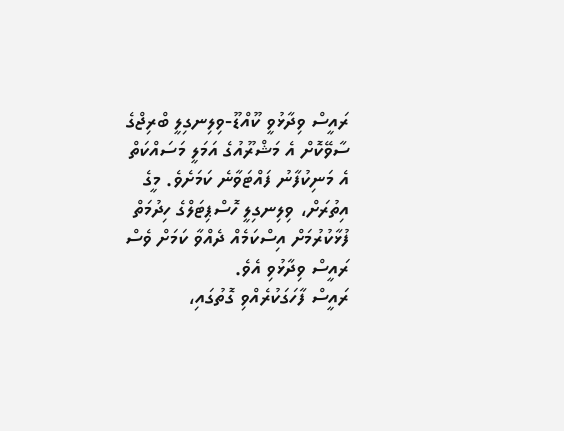ރައީސް ވިދާޅުވީ ކޫއްޑޫ-ވިލިނގިލީ ބްރިޖްގެ ސާވޭކޮށް އެ މަޝްރޫއުގެ އަމަލީ މަސައްކަތް އެ މަނިކުފާނު ފައްޓަވާނެ ކަމަށެވެ. މީގެ އިތުރަށް، ވިލިނގިލީ ހޮސްޕިޓަލްގެ ހިދުމަތް ފުޅާކުރުމަށް އިސްކަމެއް ދެއްވާ ކަމަށް ވެސް ރައީސް ވިދާޅުވި އެވެ.
ރައީސް ފާހަގަކުރެއްވި ގޮތުގައި،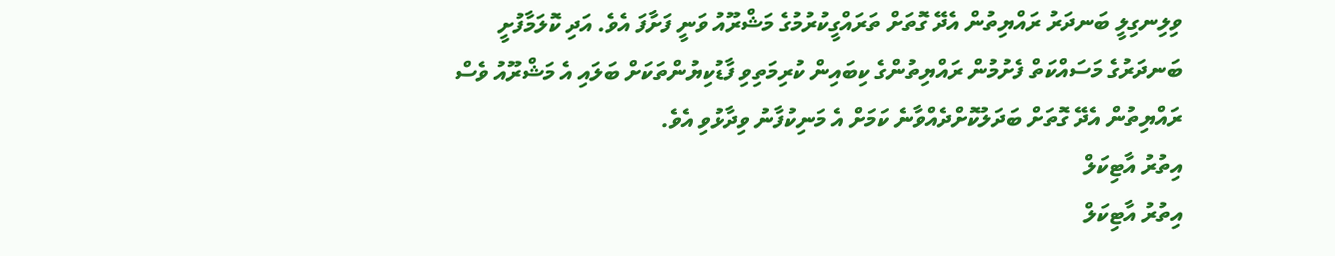ވިލިނގިލީ ބަނދަރު ރައްޔިތުން އެދޭ ގޮތަށް ތަރައްގީކުރުމުގެ މަޝްރޫއު ވަނީ ފަށާފަ އެވެ. އަދި ކޮލަމާފުށީ ބަނދަރުގެ މަސައްކަތް ފެށުމުން ރައްޔިތުންގެ ކިބައިން ކުރިމަތިވި ފާޑުކިޔުންތަކަށް ބަލައި އެ މަޝްރޫއު ވެސް ރައްޔިތުން އެދޭ ގޮތަށް ބަދަލުކޮށްދެއްވާނެ ކަމަށް އެ މަނިކުފާނު ވިދާޅުވި އެވެ.
އިތުރު އާޓިކަލް
އިތުރު އާޓިކަލް